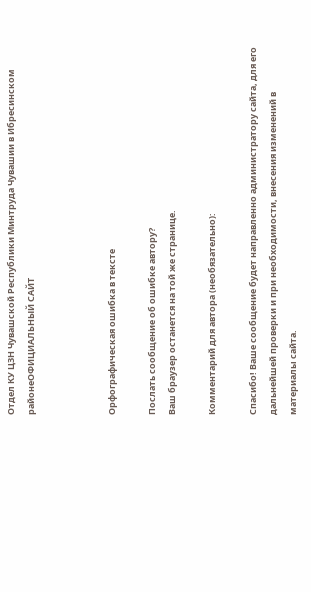Отдел КУ ЦЗН Чувашской Республики Минтруда Чувашии в Ибресинском районеОФИЦИАЛЬНЫЙ САЙТ



Орфографическая ошибка в тексте

Послать сообщение об ошибке автору?
Ваш браузер останется на той же странице.

Комментарий для автора (необязательно):

Спасибо! Ваше сообщение будет направленно администратору сайта, для его дальнейшей проверки и при необходимости, внесения изменений в материалы сайта.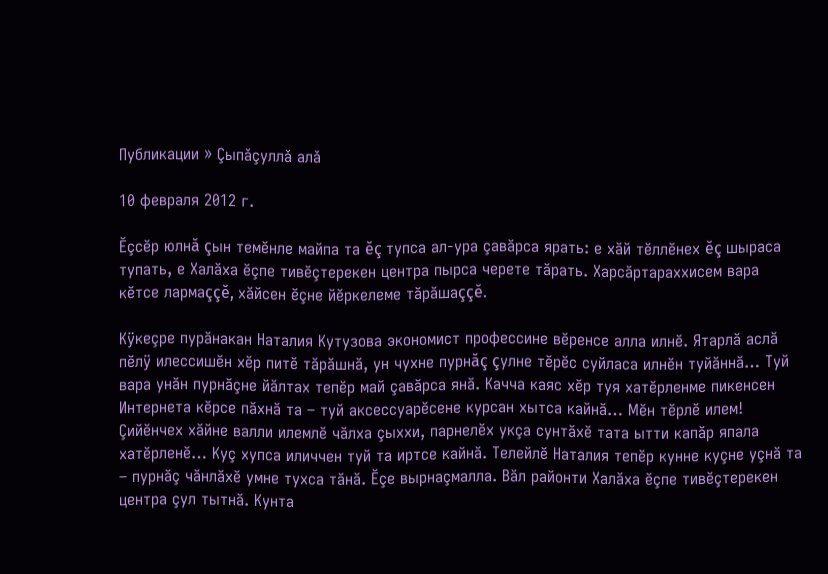Публикации » Çыпǎçуллǎ алǎ

10 февраля 2012 г.

Ĕçсĕр юлнă çын темĕнле майпа та ĕç тупса ал-ура çавăрса ярать: е хăй тĕллĕнех ĕç шыраса тупать, е Халăха ĕçпе тивĕçтерекен центра пырса черете тăрать. Харсăртараххисем вара кĕтсе лармаççĕ, хăйсен ĕçне йĕркелеме тăрăшаççĕ.

Кÿкеçре пурăнакан Наталия Кутузова экономист профессине вĕренсе алла илнĕ. Ятарлă аслă пĕлÿ илессишĕн хĕр питĕ тăрăшнă, ун чухне пурнăç çулне тĕрĕс суйласа илнĕн туйăннă… Туй вара унăн пурнăçне йăлтах тепĕр май çавăрса янă. Качча каяс хĕр туя хатĕрленме пикенсен Интернета кĕрсе пăхнă та – туй аксессуарĕсене курсан хытса кайнă… Мĕн тĕрлĕ илем! Çийĕнчех хăйне валли илемлĕ чăлха çыххи, парнелĕх укçа сунтăхĕ тата ытти капăр япала хатĕрленĕ… Куç хупса иличчен туй та иртсе кайнă. Телейлĕ Наталия тепĕр кунне куçне уçнă та – пурнăç чăнлăхĕ умне тухса тăнă. Ĕçе вырнаçмалла. Вăл районти Халăха ĕçпе тивĕçтерекен центра çул тытнă. Кунта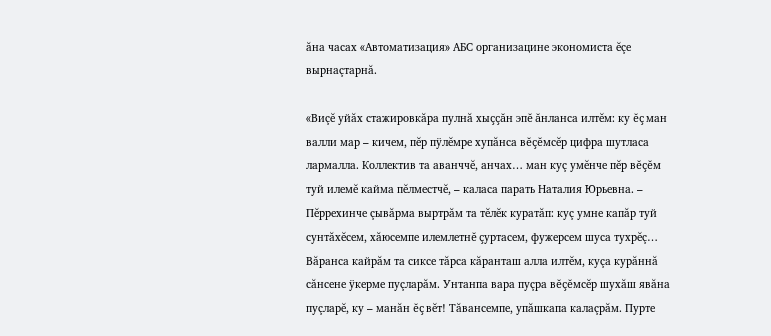ăна часах «Автоматизация» АБС организацине экономиста ĕçе вырнаçтарнă.

«Виçĕ уйăх стажировкăра пулнă хыççăн эпĕ ăнланса илтĕм: ку ĕç ман валли мар – кичем, пĕр пÿлĕмре хупăнса вĕçĕмсĕр цифра шутласа лармалла. Коллектив та аванччĕ, анчах… ман куç умĕнче пĕр вĕçĕм туй илемĕ кайма пĕлместчĕ, – каласа парать Наталия Юрьевна. – Пĕррехинче çывăрма выртрăм та тĕлĕк куратăп: куç умне капăр туй сунтăхĕсем, хăюсемпе илемлетнĕ çуртасем, фужерсем шуса тухрĕç… Вăранса кайрăм та сиксе тăрса кăранташ алла илтĕм, куçа курăннă сăнсене ÿкерме пуçларăм. Унтанпа вара пуçра вĕçĕмсĕр шухăш явăна пуçларĕ, ку – манăн ĕç вĕт! Тăвансемпе, упăшкапа калаçрăм. Пурте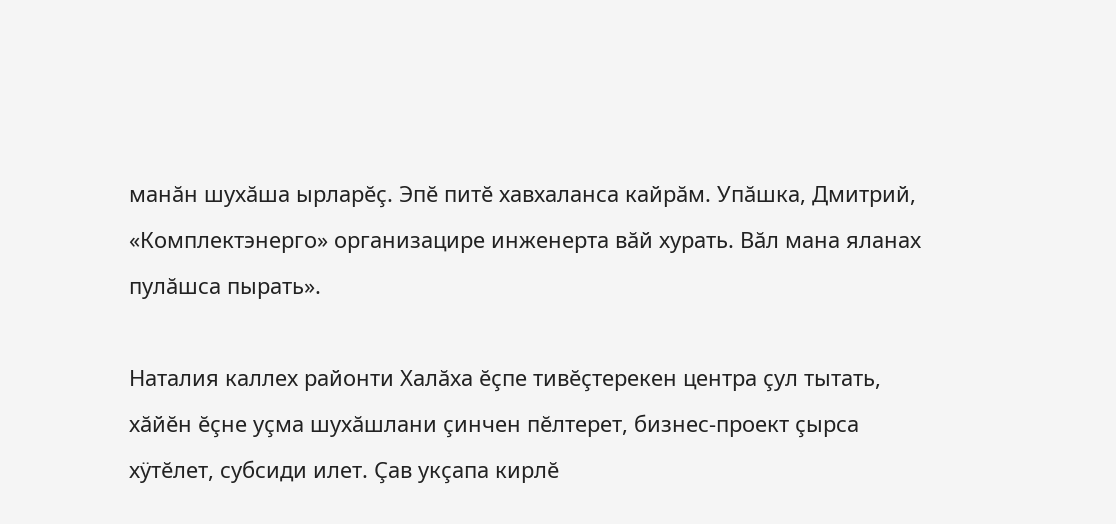манăн шухăша ырларĕç. Эпĕ питĕ хавхаланса кайрăм. Упăшка, Дмитрий, «Комплектэнерго» организацире инженерта вăй хурать. Вăл мана яланах пулăшса пырать».

Наталия каллех районти Халăха ĕçпе тивĕçтерекен центра çул тытать, хăйĕн ĕçне уçма шухăшлани çинчен пĕлтерет, бизнес-проект çырса хÿтĕлет, субсиди илет. Çав укçапа кирлĕ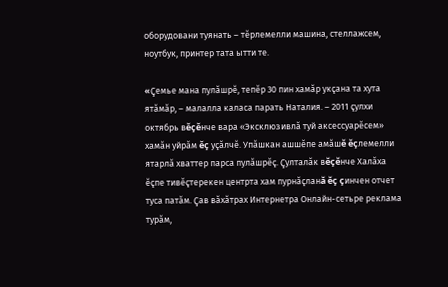оборудовани туянать – тĕрлемелли машина, стеллажсем, ноутбук, принтер тата ытти те.

«Çемье мана пулăшрĕ, тепĕр 30 пин хамăр укçана та хута ятăмăр, – малалла каласа парать Наталия. – 2011 çулхи октябрь вĕçĕнче вара «Эксклюзивлă туй аксессуарĕсем» хамăн уйрăм ĕç уçăлчĕ. Упăшкан ашшĕпе амăшĕ ĕçлемелли ятарлă хваттер парса пулăшрĕç. Çулталăк вĕçĕнче Халăха ĕçпе тивĕçтерекен центрта хам пурнăçланă ĕç çинчен отчет туса патăм. Çав вăхăтрах Интернетра Онлайн-сетьре реклама турăм,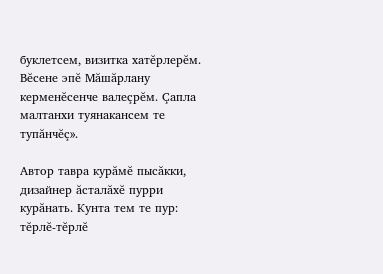буклетсем, визитка хатĕрлерĕм. Вĕсене эпĕ Мăшăрлану керменĕсенче валеçрĕм. Çапла малтанхи туянакансем те тупăнчĕç».

Автор тавра курăмĕ пысăкки, дизайнер ăсталăхĕ пурри курăнать. Кунта тем те пур: тĕрлĕ-тĕрлĕ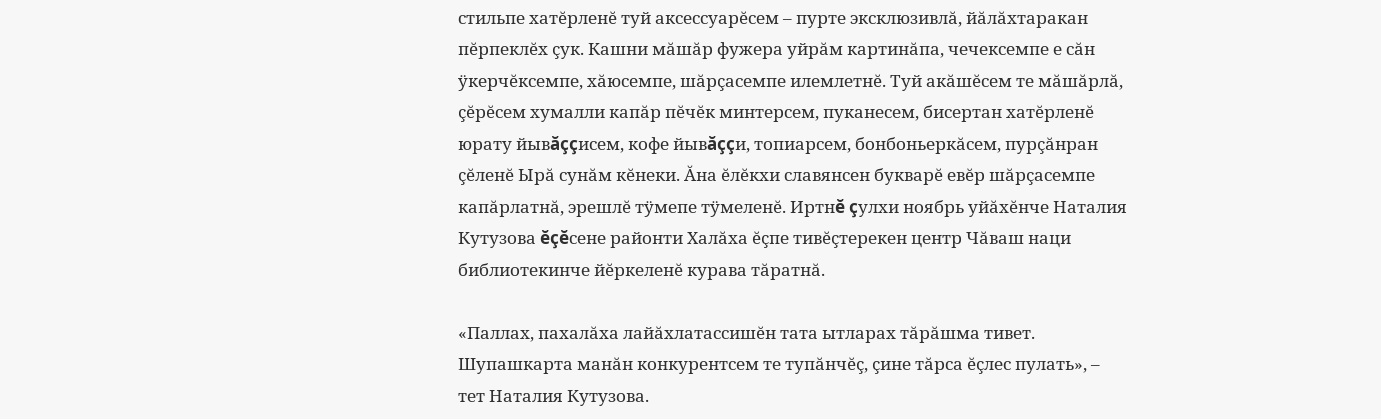стильпе хатĕрленĕ туй аксессуарĕсем – пурте эксклюзивлă, йăлăхтаракан пĕрпеклĕх çук. Кашни мăшăр фужера уйрăм картинăпа, чечексемпе е сăн ÿкерчĕксемпе, хăюсемпе, шăрçасемпе илемлетнĕ. Туй акăшĕсем те мăшăрлă, çĕрĕсем хумалли капăр пĕчĕк минтерсем, пуканесем, бисертан хатĕрленĕ юрату йывăççисем, кофе йывăççи, топиарсем, бонбоньеркăсем, пурçăнран çĕленĕ Ырă сунăм кĕнеки. Ăна ĕлĕкхи славянсен букварĕ евĕр шăрçасемпе капăрлатнă, эрешлĕ тÿмепе тÿмеленĕ. Иртнĕ çулхи ноябрь уйăхĕнче Наталия Кутузова ĕçĕсене районти Халăха ĕçпе тивĕçтерекен центр Чăваш наци библиотекинче йĕркеленĕ курава тăратнă.

«Паллах, пахалăха лайăхлатассишĕн тата ытларах тăрăшма тивет. Шупашкарта манăн конкурентсем те тупăнчĕç, çине тăрса ĕçлес пулать», – тет Наталия Кутузова.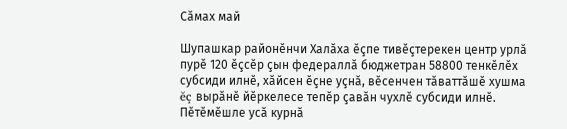Сăмах май

Шупашкар районĕнчи Халăха ĕçпе тивĕçтерекен центр урлă пурĕ 120 ĕçсĕр çын федераллă бюджетран 58800 тенкĕлĕх субсиди илнĕ, хăйсен ĕçне уçнă, вĕсенчен тăваттăшĕ хушма ĕç вырăнĕ йĕркелесе тепĕр çавăн чухлĕ субсиди илнĕ. Пĕтĕмĕшле усă курнă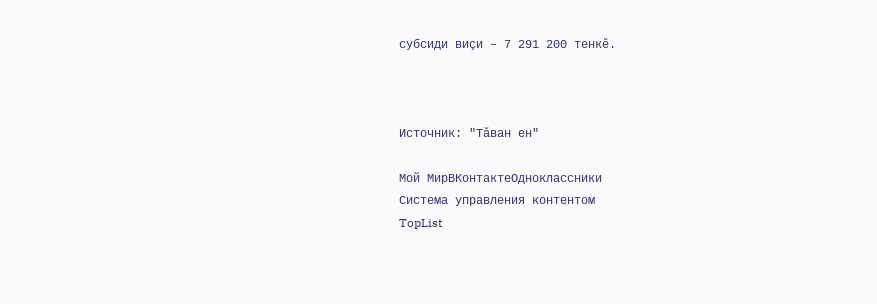субсиди виçи – 7 291 200 тенкĕ.



Источник: "Тăван ен"

Мой МирВКонтактеОдноклассники
Система управления контентом
TopList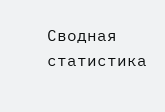Сводная статистика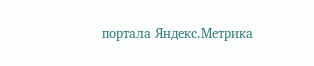портала Яндекс.Метрика